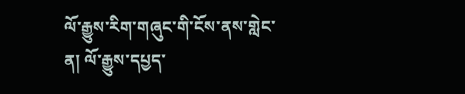ལོ་རྒྱུས་རིག་གཞུང་གི་ངོས་ནས་གླེང་ན། ལོ་རྒྱུས་དཔྱད་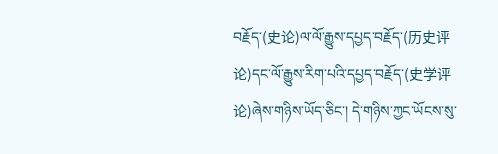བརྗོད་(史论)ལ་ལོ་རྒྱུས་དཔྱད་བརྗོད་(历史评论)དང་ལོ་རྒྱུས་རིག་པའི་དཔྱད་བརྗོད་(史学评论)ཞེས་གཉིས་ཡོད་ཅིང་། དེ་གཉིས་ཀྱང་ཡོངས་སུ་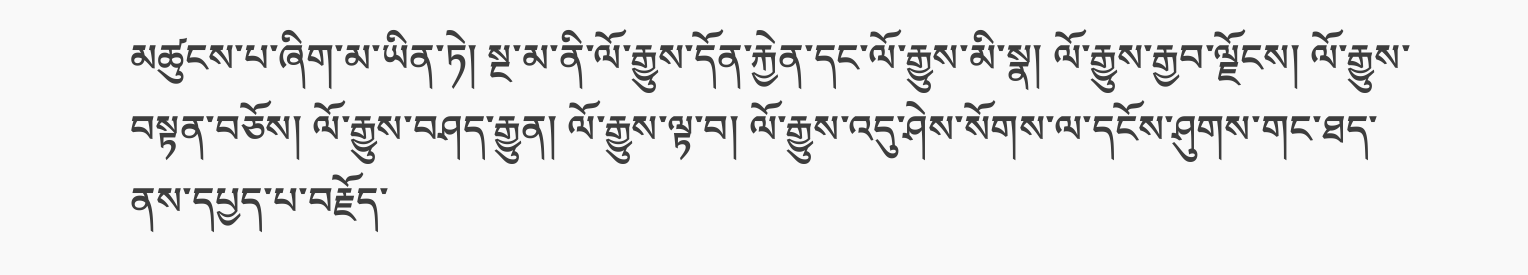མཚུངས་པ་ཞིག་མ་ཡིན་ཏེ། སྔ་མ་ནི་ལོ་རྒྱུས་དོན་རྐྱེན་དང་ལོ་རྒྱུས་མི་སྣ། ལོ་རྒྱུས་རྒྱབ་ལྗོངས། ལོ་རྒྱུས་བསྟན་བཅོས། ལོ་རྒྱུས་བཤད་རྒྱུན། ལོ་རྒྱུས་ལྟ་བ། ལོ་རྒྱུས་འདུ་ཤེས་སོགས་ལ་དངོས་ཤུགས་གང་ཐད་ནས་དཔྱད་པ་བརྗོད་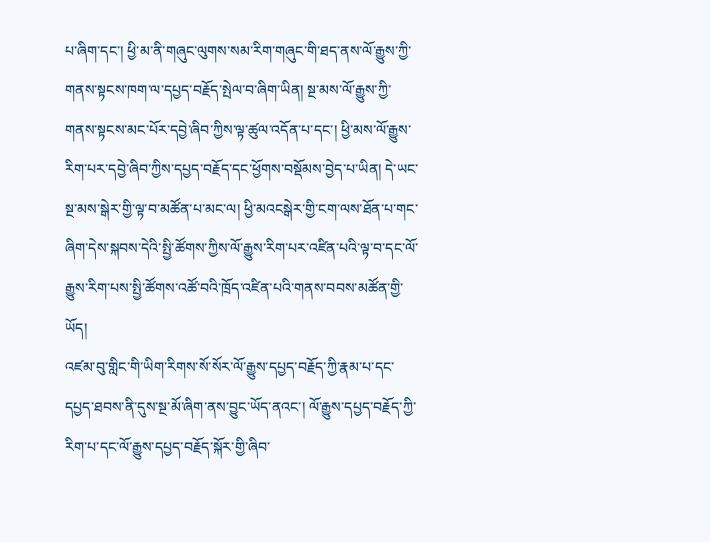པ་ཞིག་དང་། ཕྱི་མ་ནི་གཞུང་ལུགས་སམ་རིག་གཞུང་གི་ཐད་ནས་ལོ་རྒྱུས་ཀྱི་གནས་སྟངས་ཁག་ལ་དཔྱད་བརྗོད་སྤེལ་བ་ཞིག་ཡིན། སྔ་མས་ལོ་རྒྱུས་ཀྱི་གནས་སྟངས་མང་པོར་དབྱེ་ཞིབ་ཀྱིས་ལྟ་ཚུལ་འདོན་པ་དང་། ཕྱི་མས་ལོ་རྒྱུས་རིག་པར་དབྱེ་ཞིབ་ཀྱིས་དཔྱད་བརྗོད་དང་ཕྱོགས་བསྡོམས་བྱེད་པ་ཡིན། དེ་ཡང་སྔ་མས་སྒེར་གྱི་ལྟ་བ་མཚོན་པ་མང་ལ། ཕྱི་མའངསྒེར་གྱི་ངག་ལས་ཐོན་པ་གང་ཞིག་དེས་སྐབས་དེའི་སྤྱི་ཚོགས་ཀྱིས་ལོ་རྒྱུས་རིག་པར་འཛིན་པའི་ལྟ་བ་དང་ལོ་རྒྱུས་རིག་པས་སྤྱི་ཚོགས་འཚོ་བའི་ཁྲོད་འཛིན་པའི་གནས་བབས་མཚོན་གྱི་ཡོད།
འཛམ་བུ་གླིང་གི་ཡིག་རིགས་སོ་སོར་ལོ་རྒྱུས་དཔྱད་བརྗོད་ཀྱི་རྣམ་པ་དང་དཔྱད་ཐབས་ནི་དུས་སྔ་མོ་ཞིག་ནས་བྱུང་ཡོད་ནའང་། ལོ་རྒྱུས་དཔྱད་བརྗོད་ཀྱི་རིག་པ་དང་ལོ་རྒྱུས་དཔྱད་བརྗོད་སྐོར་གྱི་ཞིབ་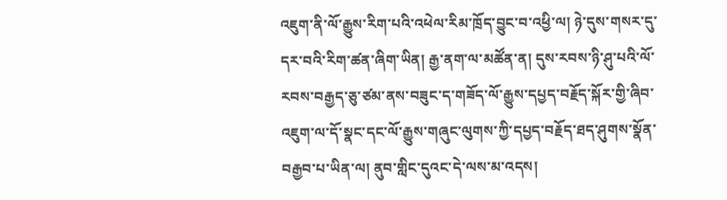འཇུག་ནི་ལོ་རྒྱུས་རིག་པའི་འཕེལ་རིམ་ཁྲོད་བྱུང་བ་འཕྱི་ལ། ཉེ་དུས་གསར་དུ་དར་བའི་རིག་ཚན་ཞིག་ཡིན། རྒྱ་ནག་ལ་མཚོན་ན། དུས་རབས་ཉི་ཤུ་པའི་ལོ་རབས་བརྒྱད་ཅུ་ཙམ་ནས་བཟུང་ད་གཟོད་ལོ་རྒྱུས་དཔྱད་བརྗོད་སྐོར་གྱི་ཞིབ་འཇུག་ལ་དོ་སྣང་དང་ལོ་རྒྱུས་གཞུང་ལུགས་ཀྱི་དཔྱད་བརྗོད་ཐད་ཤུགས་སྣོན་བརྒྱབ་པ་ཡིན་ལ། ནུབ་གླིང་དུའང་དེ་ལས་མ་འདས།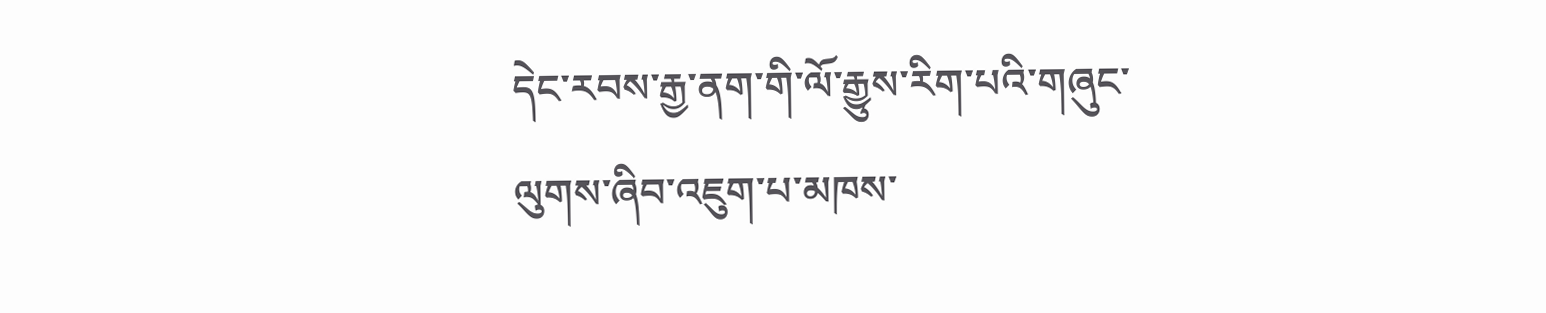དེང་རབས་རྒྱ་ནག་གི་ལོ་རྒྱུས་རིག་པའི་གཞུང་ལུགས་ཞིབ་འཇུག་པ་མཁས་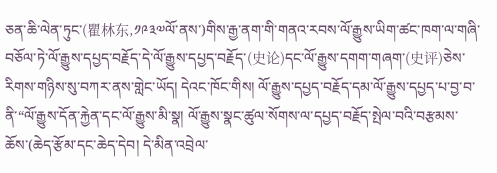ཅན་ཆི་ལེན་ཏུང་(瞿林东,༡༩༣༧ལོ་ནས་)གིས་རྒྱ་ནག་གི་གནའ་རབས་ལོ་རྒྱུས་ཡིག་ཚང་ཁག་ལ་གཞི་བཅོལ་ཏེ་ལོ་རྒྱུས་དཔྱད་བརྗོད་དེ་ལོ་རྒྱུས་དཔྱད་བརྗོད་(史论)དང་ལོ་རྒྱུས་དགག་གཞག་(史评)ཅེས་རིགས་གཉིས་སུ་བཀར་ནས་གླེང་ཡོད། དེའང་ཁོང་གིས། ལོ་རྒྱུས་དཔྱད་བརྗོད་དམ་ལོ་རྒྱུས་དཔྱད་པ་བྱ་བ་ནི་“ལོ་རྒྱུས་དོན་རྐྱེན་དང་ལོ་རྒྱུས་མི་སྣ། ལོ་རྒྱུས་སྣང་ཚུལ་སོགས་ལ་དཔྱད་བརྗོད་སྤེལ་བའི་བརྩམས་ཆོས་(ཆེད་རྩོམ་དང་ཆེད་དེབ། དེ་མིན་འབྲེལ་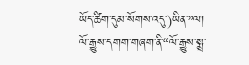ཡོད་ཚིག་དུམ་སོགས་འདུ་)ཡིན་”ལ། ལོ་རྒྱུས་དགག་གཞག་ནི་“ལོ་རྒྱུས་སྨྲ་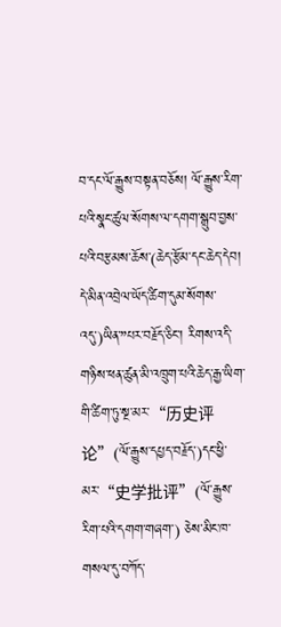བ་དང་ལོ་རྒྱུས་བསྟན་བཅོས། ལོ་རྒྱུས་རིག་པའི་སྣང་ཚུལ་སོགས་ལ་དགག་སྒྲུབ་བྱས་པའི་བརྩམས་ཆོས་(ཆེད་རྩོམ་དང་ཆེད་དེབ། དེ་མིན་འབྲེལ་ཡོད་ཚིག་དུམ་སོགས་འདུ་)ཡིན་”པར་བརྗོད་ཅིང་། རིགས་འདི་གཉིས་ཕན་ཚུན་མི་འཁྲུག་པའི་ཆེད་རྒྱ་ཡིག་གི་ཚིག་ཏུ་སྔ་མར་“历史评论”(ལོ་རྒྱུས་དཔྱད་བརྗོད་)དང་ཕྱི་མར་“史学批评”(ལོ་རྒྱུས་རིག་པའི་དགག་གཞག་) ཅེས་མིང་ཁ་གསལ་དུ་བཀོད་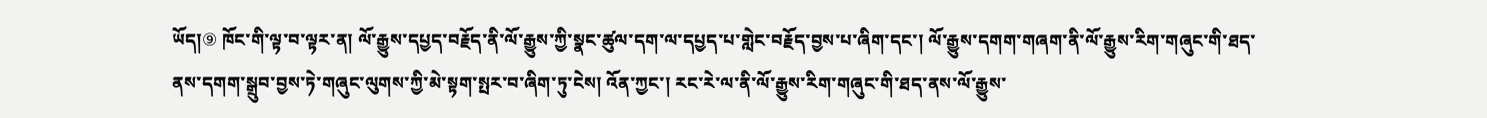ཡོད།⑨ ཁོང་གི་ལྟ་བ་ལྟར་ན། ལོ་རྒྱུས་དཔྱད་བརྗོད་ནི་ལོ་རྒྱུས་ཀྱི་སྣང་ཚུལ་དག་ལ་དཔྱད་པ་གླེང་བརྗོད་བྱས་པ་ཞིག་དང་། ལོ་རྒྱུས་དགག་གཞག་ནི་ལོ་རྒྱུས་རིག་གཞུང་གི་ཐད་ནས་དགག་སྒྲུབ་བྱས་ཏེ་གཞུང་ལུགས་ཀྱི་མེ་སྟག་སྤར་བ་ཞིག་ཏུ་ངེས། འོན་ཀྱང་། རང་རེ་ལ་ནི་ལོ་རྒྱུས་རིག་གཞུང་གི་ཐད་ནས་ལོ་རྒྱུས་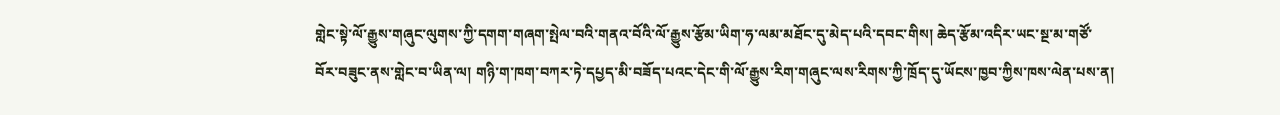གླེང་སྟེ་ལོ་རྒྱུས་གཞུང་ལུགས་ཀྱི་དགག་གཞག་སྤེལ་བའི་གནའ་བོའི་ལོ་རྒྱུས་རྩོམ་ཡིག་ཧ་ལམ་མཐོང་དུ་མེད་པའི་དབང་གིས། ཆེད་རྩོམ་འདིར་ཡང་སྔ་མ་གཙོ་བོར་བཟུང་ནས་གླེང་བ་ཡིན་ལ། གཉི་ག་ཁག་བཀར་ཏེ་དཔྱད་མི་བཟོད་པའང་དེང་གི་ལོ་རྒྱུས་རིག་གཞུང་ལས་རིགས་ཀྱི་ཁྲོད་དུ་ཡོངས་ཁྱབ་ཀྱིས་ཁས་ལེན་པས་ན།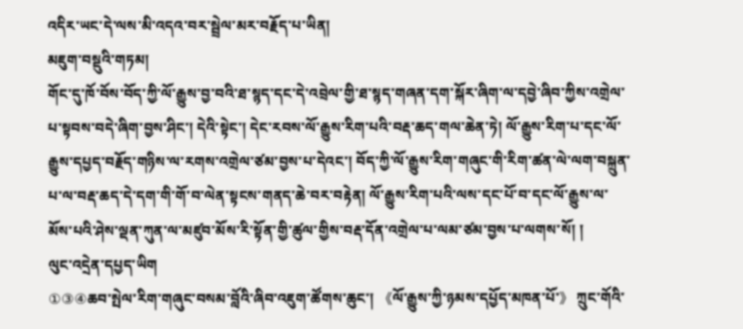འདིར་ཡང་དེ་ལས་མི་འདའ་བར་སྦྲེལ་མར་བརྗོད་པ་ཡིན།
མཇུག་བསྡུའི་གཏམ།
གོང་དུ་ཁོ་བོས་བོད་ཀྱི་ལོ་རྒྱུས་བྱ་བའི་ཐ་སྙད་དང་དེ་འབྲེལ་གྱི་ཐ་སྙད་གཞན་དག་སྐོར་ཞིག་ལ་དབྱེ་ཞིབ་ཀྱིས་འགྲེལ་པ་སྟབས་བདེ་ཞིག་བྱས་ཤིང་། དེའི་སྟེང་། དེང་རབས་ལོ་རྒྱུས་རིག་པའི་བརྡ་ཆད་གལ་ཆེན་ཏེ། ལོ་རྒྱུས་རིག་པ་དང་ལོ་རྒྱུས་དཔྱད་བརྗོད་གཉིས་ལ་རགས་འགྲེལ་ཙམ་བྱས་པ་དེའང་། བོད་ཀྱི་ལོ་རྒྱུས་རིག་གཞུང་གི་རིག་ཚན་ལེ་ལག་བསྐྲུན་པ་ལ་བརྡ་ཆད་དེ་དག་གི་གོ་བ་ལེན་སྟངས་གནད་ཆེ་བར་བརྟེན། ལོ་རྒྱུས་རིག་པའི་ལས་དང་པོ་བ་དང་ལོ་རྒྱུས་ལ་མོས་པའི་ཤེས་ལྡན་ཀུན་ལ་མཛུབ་མོས་རི་སྟོན་གྱི་ཚུལ་གྱིས་བརྡ་དོན་འགྲེལ་པ་ལམ་ཙམ་བྱས་པ་ལགས་སོ། །
ལུང་འདྲེན་དཔྱད་ཡིག
①③④ཆབ་སྤེལ་རིག་གཞུང་བསམ་བློའི་ཞིབ་འཇུག་ཚོགས་ཆུང་། 《ལོ་རྒྱུས་ཀྱི་ཉམས་དཔྱོད་མཁན་པོ་》 ཀྲུང་གོའི་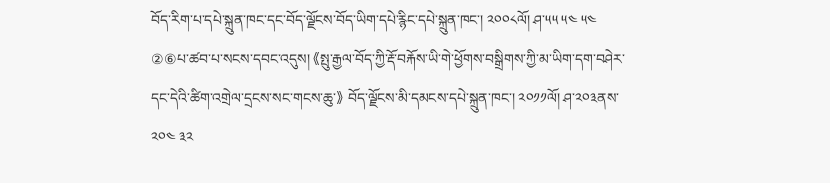བོད་རིག་པ་དཔེ་སྐྲུན་ཁང་དང་བོད་ལྗོངས་བོད་ཡིག་དཔེ་རྙིང་དཔེ་སྐྲུན་ཁང་། ༢༠༠༨ལོ། ཤ་༥༥ ༥༤ ༥༤
②⑥པ་ཚབ་པ་སངས་དབང་འདུས། 《སྤུ་རྒྱལ་བོད་ཀྱི་རྡོ་བརྐོས་ཡི་གེ་ཕྱོགས་བསྒྲིགས་ཀྱི་མ་ཡིག་དག་བཤེར་དང་དེའི་ཚིག་འགྲེལ་དྲངས་སང་གངས་ཆུ་》 བོད་ལྗོངས་མི་དམངས་དཔེ་སྐྲུན་ཁང་། ༢༠༡༡ལོ། ཤ་༢༠༣ནས་༢༠༤ ༣༢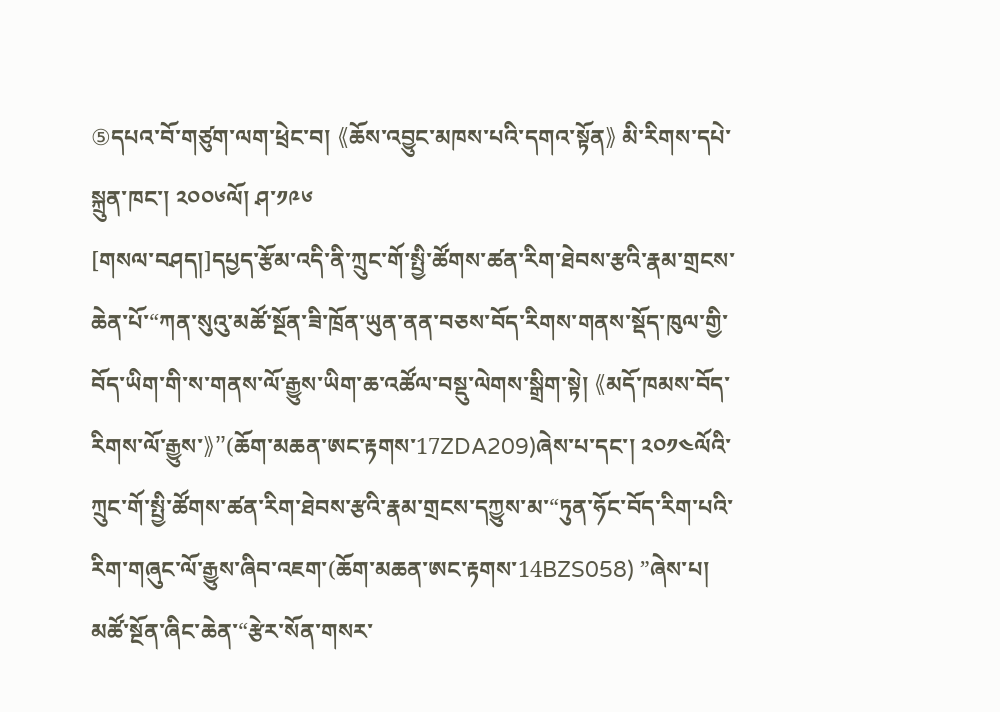⑤དཔའ་བོ་གཙུག་ལག་ཕྲེང་བ། 《ཆོས་འབྱུང་མཁས་པའི་དགའ་སྟོན》 མི་རིགས་དཔེ་སྐྲུན་ཁང་། ༢༠༠༦ལོ། ཤ་༡༩༦
[གསལ་བཤད།]དཔྱད་རྩོམ་འདི་ནི་ཀྲུང་གོ་སྤྱི་ཚོགས་ཚན་རིག་ཐེབས་རྩའི་རྣམ་གྲངས་ཆེན་པོ་“ཀན་སུའུ་མཚོ་སྔོན་ཟི་ཁྲོན་ཡུན་ནན་བཅས་བོད་རིགས་གནས་སྡོད་ཁུལ་གྱི་བོད་ཡིག་གི་ས་གནས་ལོ་རྒྱུས་ཡིག་ཆ་འཚོལ་བསྡུ་ལེགས་སྒྲིག་སྟེ། 《མདོ་ཁམས་བོད་རིགས་ལོ་རྒྱུས་》”(ཆོག་མཆན་ཨང་རྟགས་17ZDA209)ཞེས་པ་དང་། ༢༠༡༤ལོའི་ཀྲུང་གོ་སྤྱི་ཚོགས་ཚན་རིག་ཐེབས་རྩའི་རྣམ་གྲངས་དཀྱུས་མ་“ཏུན་ཧོང་བོད་རིག་པའི་རིག་གཞུང་ལོ་རྒྱུས་ཞིབ་འཇག་(ཆོག་མཆན་ཨང་རྟགས་14BZS058) ”ཞེས་པ། མཚོ་སྔོན་ཞིང་ཆེན་“རྩེར་སོན་གསར་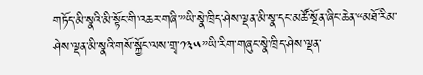གཏོད་མི་སྣའི་མི་སྟོང་གི་འཆར་གཞི་”ཡི་སྣེ་ཁྲིད་ཤེས་ལྡན་མི་སྣ་དང་མཚོ་སྔོན་ཞིང་ཆེན་“མཐོ་རིམ་ཤེས་ལྡན་མི་སྣའི་གསོ་སྐྱོང་ལས་གྲྭ་༡༣༥”ཡི་རིག་གཞུང་སྣེ་ཁྲིད་ཤེས་ལྡན་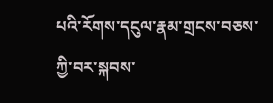པའི་རོགས་དངུལ་རྣམ་གྲངས་བཅས་ཀྱི་བར་སྐབས་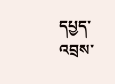དཔྱད་འབྲས་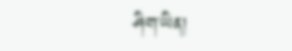ཤིག་ཡིན།